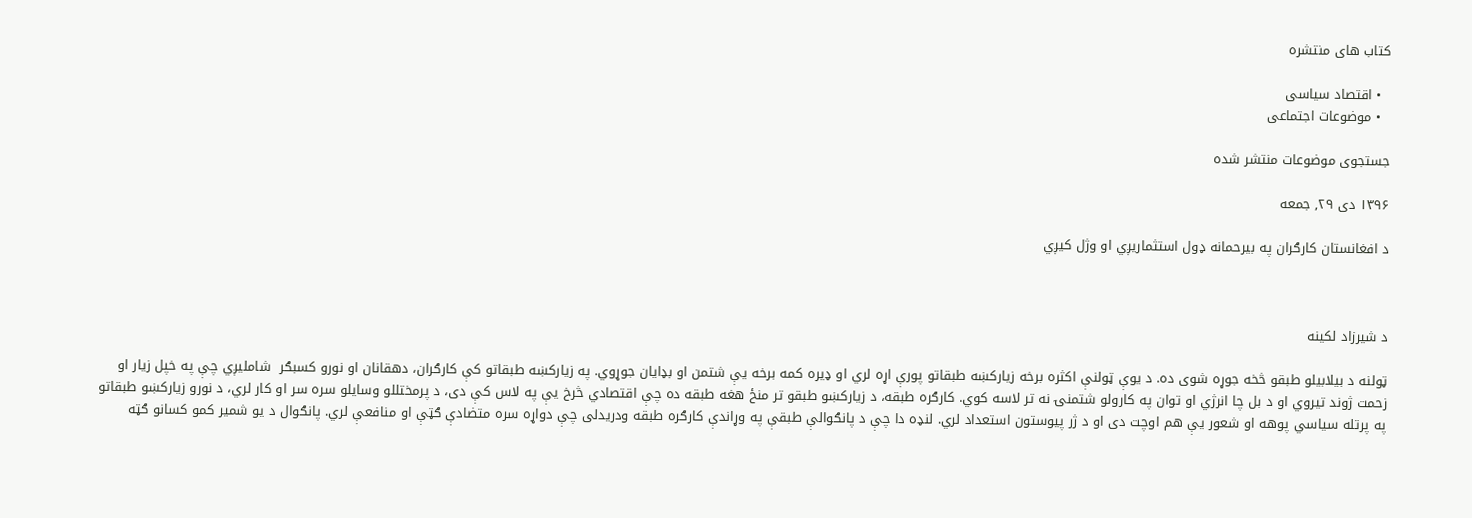کتاب های منتشره

  • اقتصاد سیاسی
  • موضوعات اجتماعی

جستجوی موضوعات منتشر شده

۱۳۹۶ دی ۲۹, جمعه

د افغانستان کارګران په بیرحمانه ډول استثماریږي او وژل کیږي



د شیرزاد لکینه

ټولنه د بیلابیلو طبقو څخه جوړه شوی ده. د یوې ټولنې اکثره برخه زیارکښه طبقاتو پورې اړه لري او ډیره کمه برخه یې شتمن او بډایان جوړوي. په زیارکښه طبقاتو کې کارګران، دهقانان او نورو کسبګر  شاملیږي چې په خپل زیار او زحمت ژوند تیروي او د بل چا انرژي او توان په کارولو شتمنۍ نه تر لاسه کوي. کارګره طبقه، د زیارکښو طبقو تر منځ هغه طبقه ده چې اقتصادي څرخ یې په لاس کې دی، د پرمختللو وسایلو سره سر او کار لري، د نورو زیارکښو طبقاتو په پرتله سیاسي پوهه او شعور یې هم اوچت دی او د ژر پیوستون استعداد لري. لنډه دا چې د پانګوالې طبقې په وړاندې کارګره طبقه ودریدلی چې دواړه سره متضادې ګټې او منافعې لري. پانګوال د یو شمیر کمو کسانو ګټه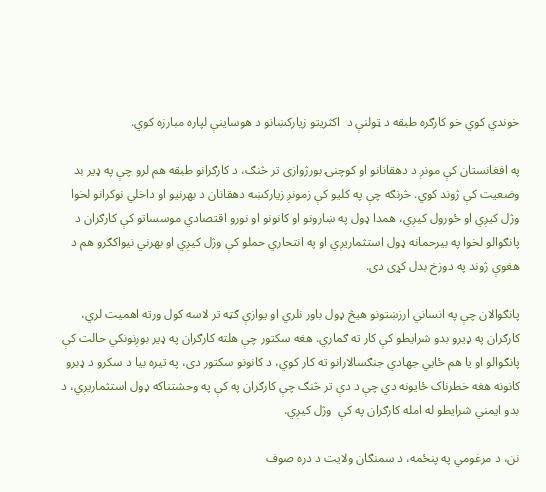خوندي کوي خو کارګره طبقه د ټولنې د  اکثریتو زیارکښانو د هوساینې لپاره مبارزه کوي.

په افغانستان کې مونږ د دهقانانو او کوچنۍ بورژوازی تر څنګ، د کارګرانو طبقه هم لرو چې په ډیر بد وضعیت کې ژوند کوي. څرنګه چې په کلیو کې زمونږ زیارکښه دهقانان د بهرنیو او داخلي نوکرانو لخوا وژل کیږي او ځورول کیږي، همدا ډول په ښارونو او کانونو او نورو اقتصادي موسساتو کې کارګران د پانګوالو لخوا په بیرحمانه ډول استثماریږي او په انتحاري حملو کې وژل کیږي او بهرني نیواکګرو هم د هغوې ژوند په دوزخ بدل کړی دی.

پانګوالان چې په انساني ارزښتونو هیڅ ډول باور نلري او یوازې ګټه تر لاسه کول ورته اهمیت لري، کارګران په ډیرو بدو شرایطو کې کار ته ګماري. هغه سکتور چې هلته کارګران په ډیر بوږنونکي حالت کې پانګوالو او یا هم ځايي جهادي جنګسالارانو ته کار کوي، د کانونو سکتور دی، په تیره بیا د سکرو د ډبرو کانونه هغه خطرناک ځایونه دي چې د دې تر څنګ چې کارګران په کې په وحشتناکه ډول استثماریږي، د بدو ایمني شرایطو له امله کارګران په کې  وژل کیږي.

نن، د مرغومي په پنځمه، د سمنګان ولایت د دره صوف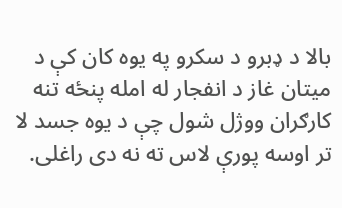بالا د ډبرو د سکرو په یوه کان کې د میتان غاز د انفجار له امله پنځه تنه کارګران ووژل شول چې د یوه جسد لا تر اوسه پورې لاس ته نه دی راغلی.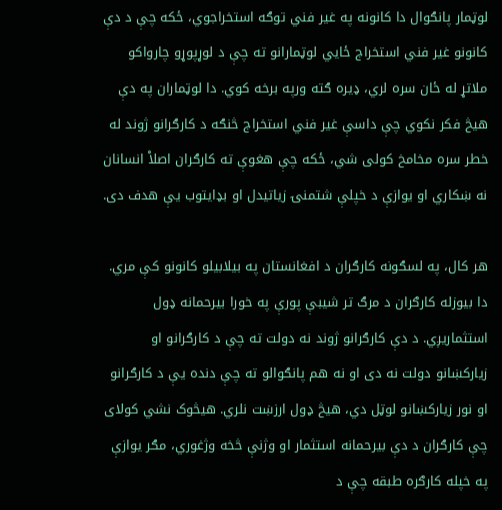لوټمار پانګوال دا کانونه په غیر فني توګه استخراجوي، ځکه چې د دې کانونو غیر فني استخراج ځايي لوټمارانو ته چې د لوړپوړو چارواکو ملاتړ له ځان سره لري، ډیره ګته ورپه برخه کوي. دا لوټماران په دې هیڅ فکر نکوي چې داسې غیر فني استخراج څنګه د کارګرانو ژوند له خطر سره مخامخ کولی شي، ځکه چې هغوې ته کارګران اصلاْ انسانان نه ښکاري او یوازې د خپلې شتمنۍ زیاتیدل او بډایتوب یې هدف دی.

هر کال، په لسګونه کارګران د افغانستان په بیلابیلو کانونو کې مري. دا بیوزله کارګران د مرګ تر شیبې پورې په خورا بیرحمانه ډول استثماریږي. د دې کارګرانو ژوند نه دولت ته چې د کارګرانو او زیارکښانو دولت نه دی او نه هم پانګوالو ته چې دنده یې د کارګرانو او نور زیارکښانو لوټل دي، هیڅ ډول ارزښت نلري. هیڅوک نشي کولای چې کارګران د دې بیرحمانه استثمار او وژنې څخه وژغوري، مګر یوازې په خپله کارګره طبقه چې د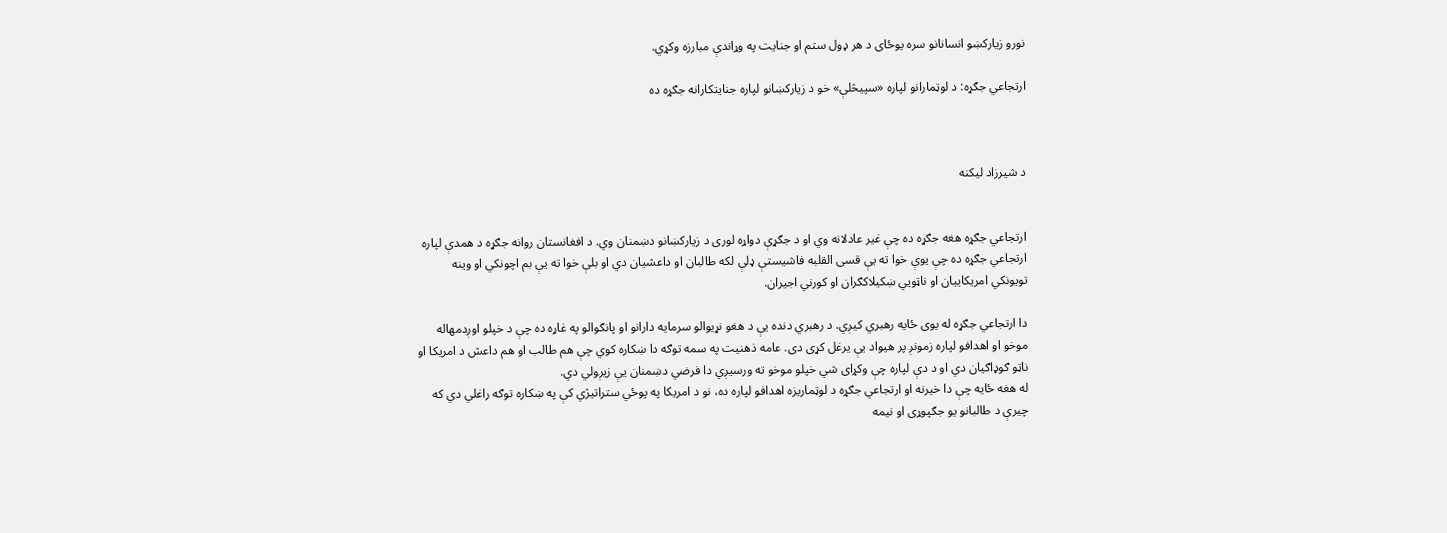نورو زیارکښو انسانانو سره یوځای د هر ډول ستم او جنایت په وړاندې مبارزه وکړي.

ارتجاعي جګړه: د لوټمارانو لپاره «سپیڅلې» خو د زیارکښانو لپاره جنایتکارانه جګړه ده



د شیرزاد لیکنه


ارتجاعي جګړه هغه جګړه ده چې غیر عادلانه وي او د جګړې دواړه لوری د زیارکښانو دښمنان وي. د افغانستان روانه جګړه د همدې لپاره ارتجاعي جګړه ده چې یوې خوا ته یې قسی القلبه فاشیستې ډلې لکه طالبان او داعشیان دي او بلې خوا ته یې بم اچونکي او وینه تویونکي امریکاییان او ناټويي ښکیلاکګران او کورني اجیران.

دا ارتجاعي جګړه له یوی ځایه رهبري کیږي. د رهبري دنده یې د هغو نړیوالو سرمایه دارانو او پانګوالو په غاړه ده چې د خپلو اوږدمهاله موخو او اهدافو لپاره زمونږ پر هیواد یې یرغل کړی دی. عامه ذهنیت په سمه توګه دا ښکاره کوي چې هم طالب او هم داعش د امریکا او ناټو ګوډاګیان دي او د دې لپاره چې وکړای شي خپلو موخو ته ورسیږي دا فرضي دښمنان یې زیږولي دي.
له هغه ځایه چې دا خیرنه او ارتجاعي جګړه د لوټماریزه اهدافو لپاره ده، نو د امریکا په پوځي ستراتیژي کې په ښکاره توګه راغلي دي که چیرې د طالبانو یو جګپوړی او نیمه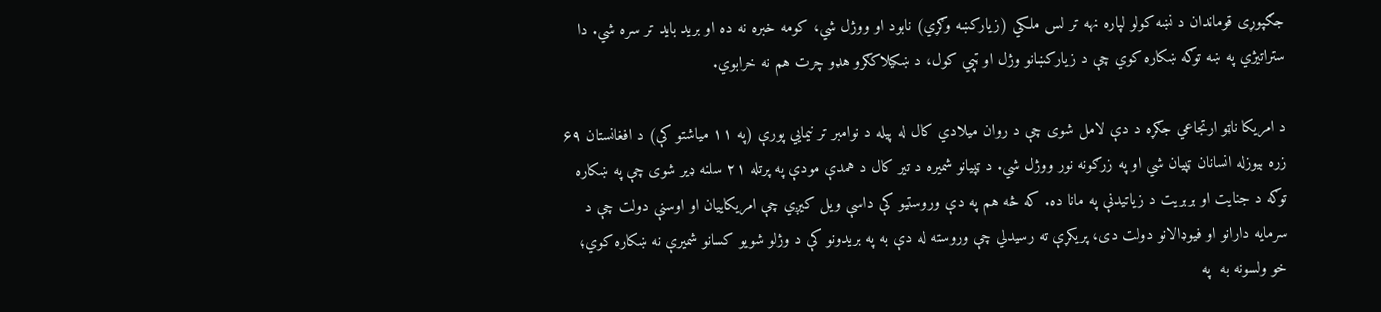جګپوړی قوماندان د نښه کولو لپاره نهه تر لس ملکي (زیارکښه وګړي) نابود او ووژل شي، کومه خبره نه ده او برید باید تر سره شي. دا ستراتیژي په ښه توګه ښکاره کوي چې د زیارکښانو وژل او ټپي کول، د ښکیلاکګرو هډو چرت هم نه خرابوي.

د امریکا ناټو ارتجاعي جګړه د دې لامل شوی چې د روان میلادي کال له پیله د نوامبر تر نیمايي پورې (په ۱۱ میاشتو کې) د افغانستان ۶۹ زره بیوزله انسانان ټپیان شي او په زرګونه نور ووژل شي. د ټپیانو شمیره د تیر کال د همدې مودې په پرتله ۲۱ سلنه ډیر شوی چې په ښکاره توګه د جنایت او بربریت د زیاتیدنې په مانا ده. که څه هم په دې وروستیو کې داسې ویل کیږي چې امریکاییان او اوسنې دولت چې د سرمایه دارانو او فیوډالانو دولت دی، پریکړې ته رسیدلي چې وروسته له دې به په بریدونو کې د وژلو شویو کسانو شمیرې نه ښکاره کوي؛ خو ولسونه به  په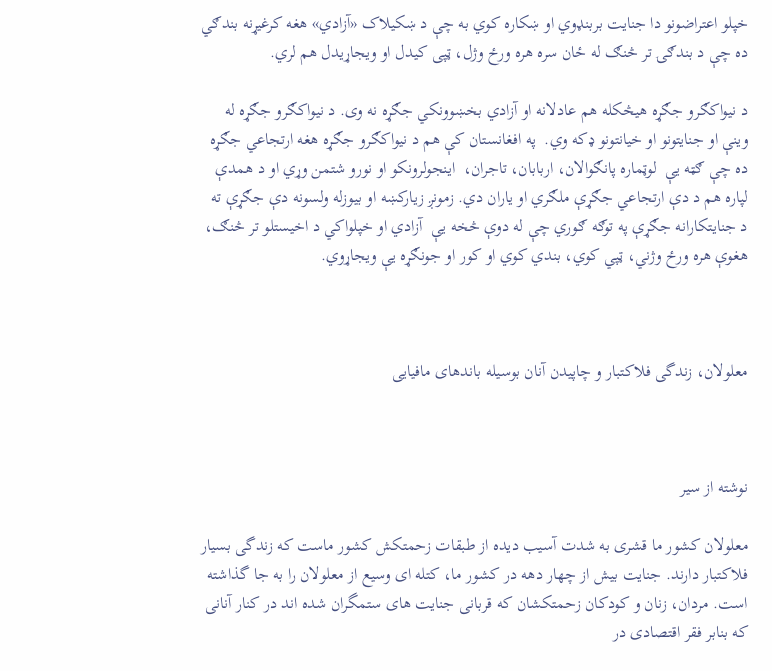خپلو اعتراضونو دا جنایت بربنډوي او ښکاره کوي به چې د ښکیلاک «آزادي» هغه کرغیړنه بندګي ده چې د بندګۍ تر څنګ له ځان سره هره ورځ وژل، ټپی کیدل او ویجاړیدل هم لري.

د نیواکګرو جګړه هیڅکله هم عادلانه او آزادي بخښوونکي جګړه نه وی. د نیواکګرو جګړه له وینې او جنایتونو او خیانتونو ډکه وي.  په افغانستان کې هم د نیواکګرو جګړه هغه ارتجاعي جګړه ده چې ګټه یې  لوټماره پانګوالان، اربابان، تاجران،  اینجولرونکو او نورو شتمن وړي او د همدې لپاره هم د دې ارتجاعي جګړې ملګري او یاران دي. زمونږ زیارکښه او بیوزله ولسونه دې جګړې ته د جنایتکارانه جګړې په توګه ګوري چې له دوې څخه یې  آزادي او خپلواکي د اخیستلو تر څنګ، هغوې هره ورځ وژني، ټپي کوي، بندي کوي او کور او جونګړه یې ویجاړوي.



معلولان، زندگی فلاکتبار و چاپیدن آنان بوسیله باندهای مافیایی



نوشته از سیر

معلولان کشور ما قشری به شدت آسیب دیده از طبقات زحمتکش کشور ماست که زندگی بسیار فلاکتبار دارند. جنایت بیش از چهار دهه در کشور ما، کتله ای وسیع از معلولان را به جا گذاشته است. مردان، زنان و کودکان زحمتکشان که قربانی جنایت های ستمگران شده اند در کنار آنانی که بنابر فقر اقتصادی در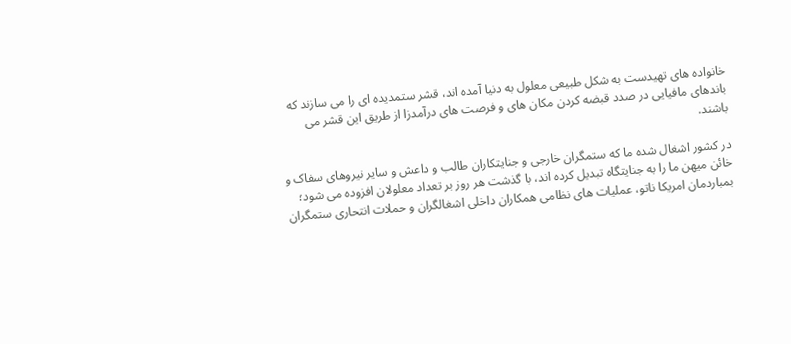خانواده های تهیدست به شکل طبیعی معلول به دنیا آمده اند، قشر ستمدیده ای را می سازند که باندهای مافیایی در صدد قبضه کردن مکان های و فرصت های درآمدزا از طریق این قشر می باشند.

در کشور اشغال شده ما که ستمگران خارجی و جنایتکاران طالب و داعش و سایر نیروهای سفاک و خائن میهن ما را به جنایتگاه تبدیل کرده اند، با گذشت هر روز بر تعداد معلولان افزوده می شود؛ بمباردمان امریکا ناتو، عملیات های نظامی همکاران داخلی اشغالگران و حملات انتحاری ستمگران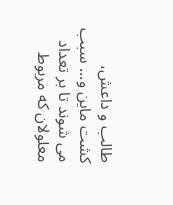طالب و داعش، کشت ماین و... سبب می شوند تا بر تعداد معلولان که مربوط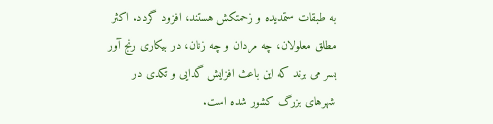به طبقات ستمدیده و زحمتکش هستند، افزود گردد. اکثر مطلق معلولان، چه مردان و چه زنان، در بیکاری رنج آور بسر می برند که این باعث افزایش گدایی و تکدی در شهرهای بزرگ کشور شده است.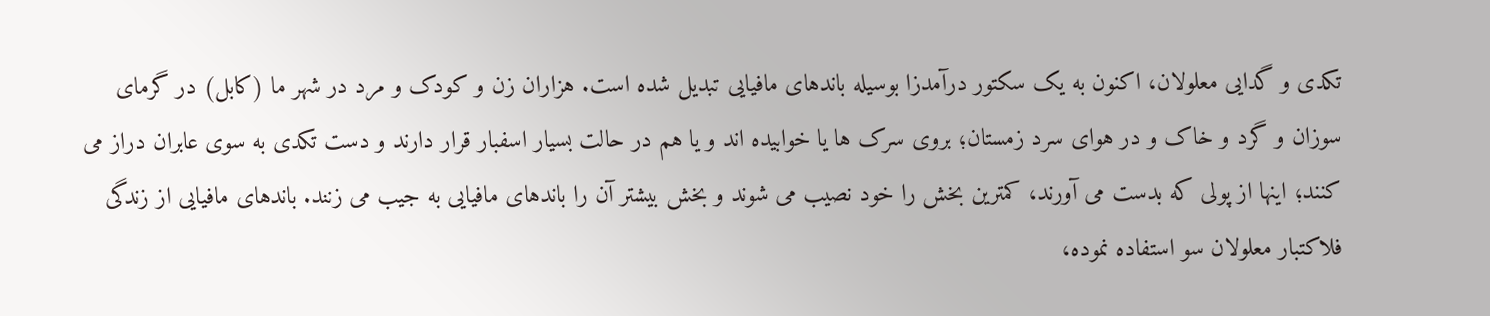تکدی و گدایی معلولان، اکنون به یک سکتور درآمدزا بوسیله باندهای مافیایی تبدیل شده است. هزاران زن و کودک و مرد در شهر ما (کابل) در گرمای سوزان و گرد و خاک و در هوای سرد زمستان؛ بروی سرک ها یا خوابیده اند و یا هم در حالت بسیار اسفبار قرار دارند و دست تکدی به سوی عابران دراز می کنند؛ اینها از پولی که بدست می آورند، کمترین بخش را خود نصیب می شوند و بخش بیشتر آن را باندهای مافیایی به جیب می زنند. باندهای مافیایی از زندگی فلاکتبار معلولان سو استفاده نموده،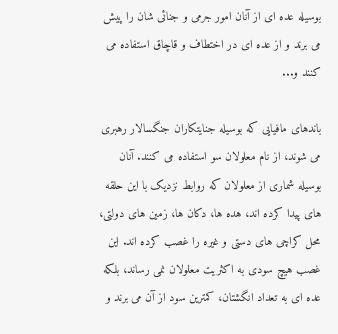بوسیله عده ای از آنان امور جرمی و جنائی شان را پیش می برند و از عده ای در اختطاف و قاچاق استفاده می کنند و...

باندهای مافیایی که بوسیله جنایتکاران جنگسالار رهبری می شوند، از نام معلولان سو استفاده می کنند. آنان  بوسیله شماری از معلولان که روابط نزدیک با این حلقه های پیدا کرده اند، هده ها، دکان ها، زمین های دولتی، محل کراچی های دستی و غیره را غصب کرده اند. این غصب هیچ سودی به اکثریت معلولان نمی رساند، بلکه عده ای به تعداد انگشتان، کمترین سود از آن می برند و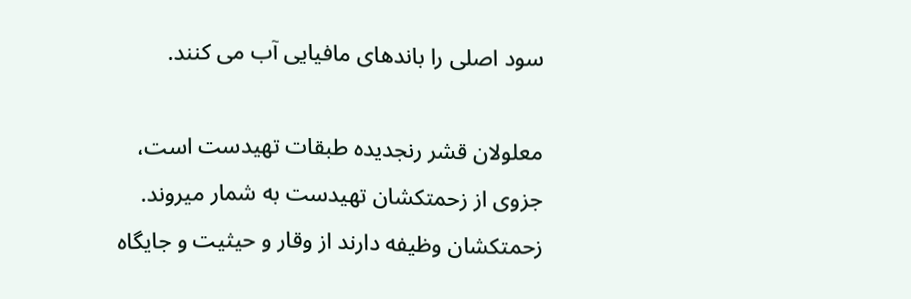سود اصلی را باندهای مافیایی آب می کنند.

معلولان قشر رنجدیده طبقات تهیدست است، جزوی از زحمتکشان تهیدست به شمار میروند. زحمتکشان وظیفه دارند از وقار و حیثیت و جایگاه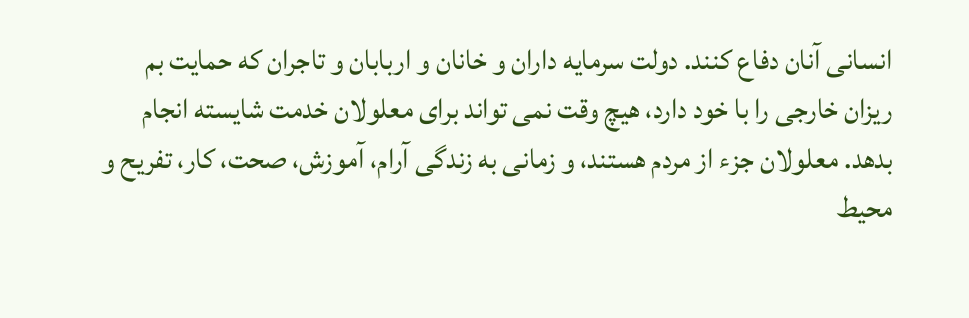انسانی آنان دفاع کنند. دولت سرمایه داران و خانان و اربابان و تاجران که حمایت بم ریزان خارجی را با خود دارد، هیچ وقت نمی تواند برای معلولان خدمت شایسته انجام بدهد. معلولان جزء از مردم هستند، و زمانی به زندگی آرام، آموزش، صحت، کار، تفریح و محیط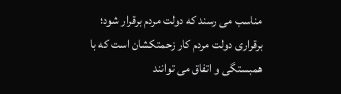مناسب می رسند که دولت مردم برقرار شود؛ برقراری دولت مردم کار زحمتکشان است که با همبستگی و اتفاق می توانند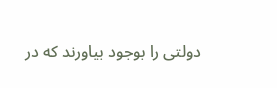دولتی را بوجود بیاورند که در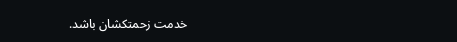خدمت زحمتکشان باشد.